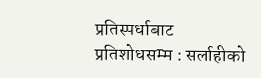प्रतिस्पर्धाबाट प्रतिशोधसम्म : सर्लाहीको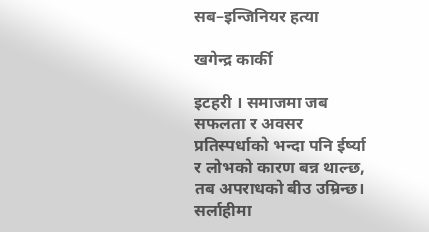सब–इन्जिनियर हत्या

खगेन्द्र कार्की

इटहरी । समाजमा जब सफलता र अवसर प्रतिस्पर्धाको भन्दा पनि ईर्ष्या र लोभको कारण बन्न थाल्छ, तब अपराधको बीउ उम्रिन्छ। सर्लाहीमा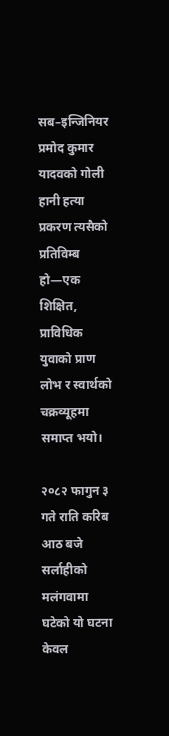सब–इन्जिनियर प्रमोद कुमार यादवको गोली हानी हत्या प्रकरण त्यसैको प्रतिविम्ब हो—एक शिक्षित, प्राविधिक युवाको प्राण लोभ र स्वार्थको चक्रव्यूहमा समाप्त भयो।

२०८२ फागुन ३ गते राति करिब आठ बजे सर्लाहीको मलंगवामा घटेको यो घटना केवल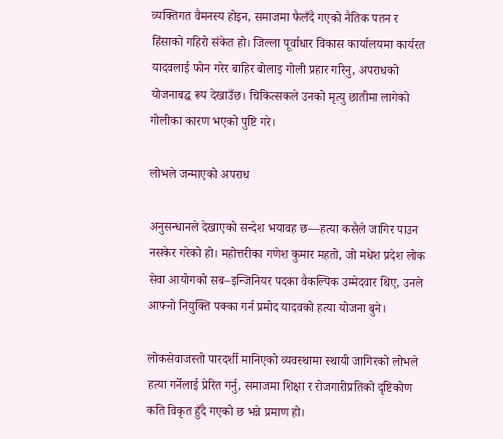व्यक्तिगत वैमनस्य होइन, समाजमा फैलँदै गएको नैतिक पतन र हिंसाको गहिरो संकेत हो। जिल्ला पूर्वाधार विकास कार्यालयमा कार्यरत यादवलाई फोन गरेर बाहिर बोलाइ गोली प्रहार गरिनु, अपराधको योजनाबद्ध रूप देखाउँछ। चिकित्सकले उनको मृत्यु छातीमा लागेको गोलीका कारण भएको पुष्टि गरे।

लोभले जन्माएको अपराध

अनुसन्धानले देखाएको सन्देश भयावह छ—हत्या कसैले जागिर पाउन नसकेर गरेको हो। महोत्तरीका गणेश कुमार महतो, जो मधेश प्रदेश लोक सेवा आयोगको सब–इन्जिनियर पदका वैकल्पिक उम्मेदवार थिए, उनले आफ्नो नियुक्ति पक्का गर्न प्रमोद यादवको हत्या योजना बुने।

लोकसेवाजस्तो पारदर्शी मानिएको व्यवस्थामा स्थायी जागिरको लोभले हत्या गर्नेलाई प्रेरित गर्नु, समाजमा शिक्षा र रोजगारीप्रतिको दृष्टिकोण कति विकृत हुँदै गएको छ भन्ने प्रमाण हो।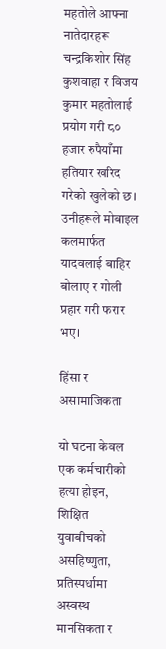महतोले आफ्ना नातेदारहरू चन्द्रकिशोर सिंह कुशवाहा र विजय कुमार महतोलाई प्रयोग गरी ८० हजार रुपैयाँमा हतियार खरिद गरेको खुलेको छ। उनीहरूले मोबाइल कलमार्फत यादवलाई बाहिर बोलाए र गोली प्रहार गरी फरार भए।

हिंसा र असामाजिकता

यो घटना केवल एक कर्मचारीको हत्या होइन, शिक्षित युवाबीचको असहिष्णुता, प्रतिस्पर्धामा अस्वस्थ मानसिकता र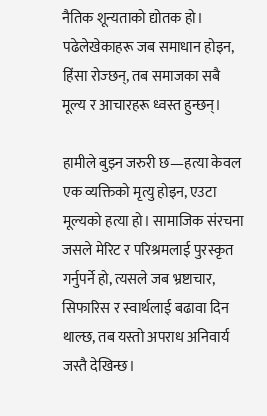नैतिक शून्यताको द्योतक हो। पढेलेखेकाहरू जब समाधान होइन, हिंसा रोज्छन्, तब समाजका सबै मूल्य र आचारहरू ध्वस्त हुन्छन्।

हामीले बुझ्न जरुरी छ—हत्या केवल एक व्यक्तिको मृत्यु होइन, एउटा मूल्यको हत्या हो। सामाजिक संरचना जसले मेरिट र परिश्रमलाई पुरस्कृत गर्नुपर्ने हो, त्यसले जब भ्रष्टाचार, सिफारिस र स्वार्थलाई बढावा दिन थाल्छ, तब यस्तो अपराध अनिवार्य जस्तै देखिन्छ।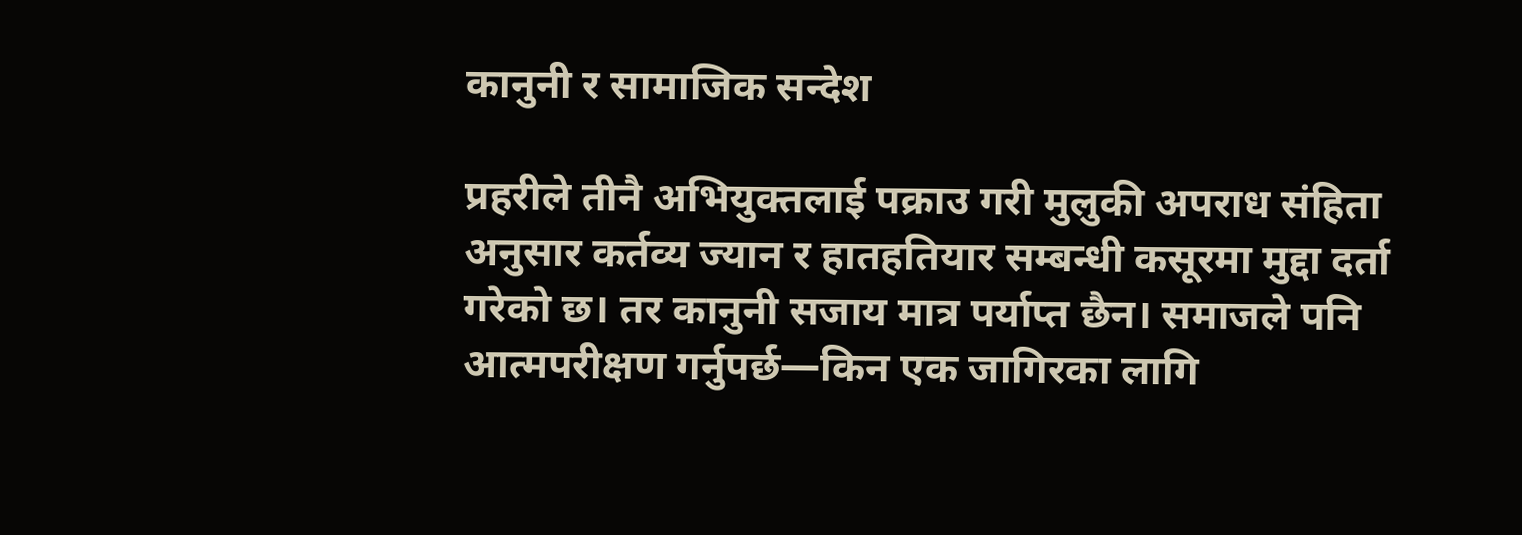कानुनी र सामाजिक सन्देश

प्रहरीले तीनै अभियुक्तलाई पक्राउ गरी मुलुकी अपराध संहिता अनुसार कर्तव्य ज्यान र हातहतियार सम्बन्धी कसूरमा मुद्दा दर्ता गरेको छ। तर कानुनी सजाय मात्र पर्याप्त छैन। समाजले पनि आत्मपरीक्षण गर्नुपर्छ—किन एक जागिरका लागि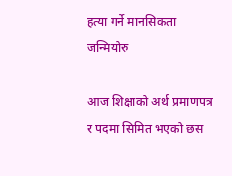हत्या गर्ने मानसिकता जन्मियोरु

आज शिक्षाको अर्थ प्रमाणपत्र र पदमा सिमित भएको छस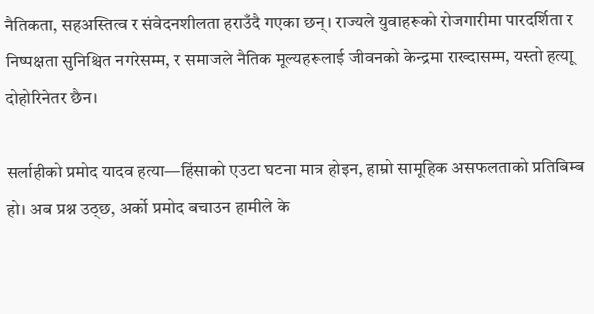नैतिकता, सहअस्तित्व र संवेदनशीलता हराउँदै गएका छन्। राज्यले युवाहरूको रोजगारीमा पारदर्शिता र निष्पक्षता सुनिश्चित नगरेसम्म, र समाजले नैतिक मूल्यहरूलाई जीवनको केन्द्रमा राख्दासम्म, यस्तो हत्याू दोहोरिनेतर छैन।

सर्लाहीको प्रमोद यादव हत्या—हिंसाको एउटा घटना मात्र होइन, हाम्रो सामूहिक असफलताको प्रतिबिम्ब हो। अब प्रश्न उठ्छ, अर्को प्रमोद बचाउन हामीले के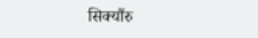सिक्यौंरु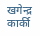खगेन्द्र कार्की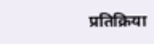प्रतिक्रिया